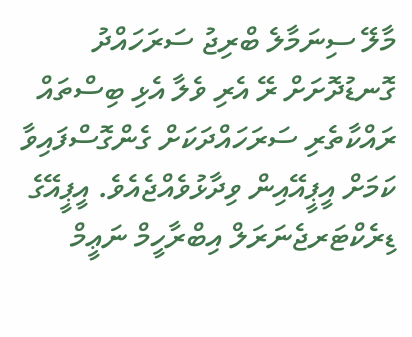މާލޭ ސިނަމާލެ ބްރިޖު ސަރަހައްދު ގޮނޑުދޮށަށް ރޭ އެރި ވެލާ އެޅި ބިސްތައް ރައްކާތެރި ސަރަހައްދަކަށް ގެންގޮސްފައިވާ ކަމަށް އީޕީއޭއިން ވިދާޅުވެއްޖެއެވެ. އީޕީއޭގެ ޑިރެކްޓަރޖެނަރަލް އިބްރާހީމް ނަޢީމް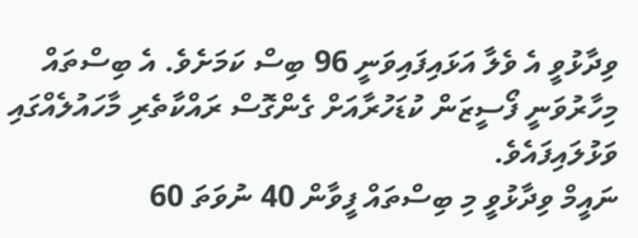ވިދާޅުވީ އެ ވެލާ އަޅައިފައިވަނީ 96 ބިސް ކަމަށެވެ. އެ ބިސްތައް މިހާރުވަނީ ފޯސީޒަން ކުޑަހުރާއަށް ގެންގޮސް ރައްކާތެރި މާހައުލެއްގައި ވަޅުލައިފައެވެ.
ނައީމް ވިދާޅުވީ މި ބިސްތައް ފީވާން 40 ނުވަތަ 60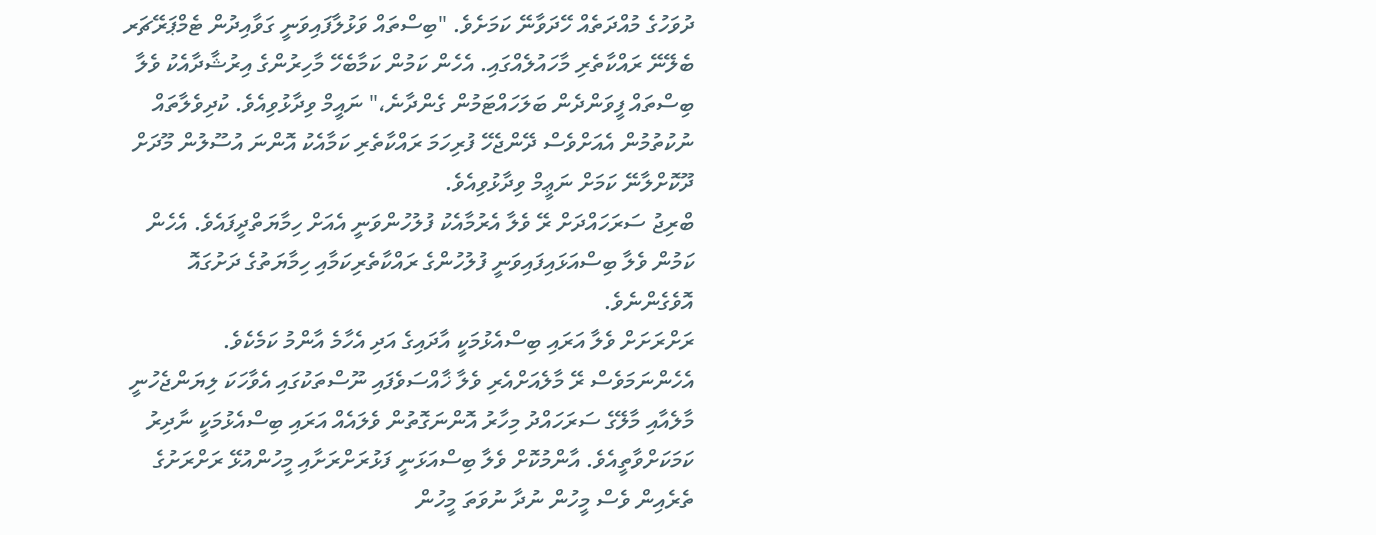ދުވަހުގެ މުއްދަތެއް ހޭދަވާނޭ ކަމަށެވެ. "ބިސްތައް ވަޅުލާފައިވަނީ ގަވާއިދުން ޓެމްޕަރޭޗަރ ބެލޭނޭ ރައްކާތެރި މާހައުލެއްގައި. އެހެން ކަމުން ކަމާބެހޭ މާހިރުންގެ އިރުޝާދާއެކު ވެލާ ބިސްތައް ފީވަންދެން ބަލަހައްޓަމުން ގެންދާނެ،" ނައީމް ވިދާޅުވިއެވެ. ކުދިވެލާތައް ނުކުތުމުން އެއަށްވެސް ދޭންޖެހޭ ފުރިހަމަ ރައްކާތެރި ކަމާއެކު އޮންނަ އުސޫލުން މޫދަށް ދޫކޮށްލާނޭ ކަމަށް ނަޢީމް ވިދާޅުވިއެވެ.
ބްރިޖު ސަރަހައްދަށް ރޭ ވެލާ އެރުމާއެކު ފުލުހުންވަނީ އެއަށް ހިމާޔަތްދީފައެވެ. އެހެން ކަމުން ވެލާ ބިސްއަޅައިފައިވަނީ ފުލުހުންގެ ރައްކާތެރިކަމާއި ހިމާޔަތުގެ ދަށުގައޮ އޮވެގެންނެވެ.
ރަށްރަށަށް ވެލާ އަރައި ބިސްއެޅުމަކީ އާދައިގެ އަދި އެހާމެ އާންމު ކަމެކެވެ. އެހެންނަމަވެސް ރޭ މާލެއަށްއެރި ވެލާ ޚާއްސަވެފައި ނޫސްތަކުގައި އެވާހަކަ ލިޔަންޖެހުނީ މާލެއާއި މާލޭގެ ސަރަހައްދު މިހާރު އޮންނަގޮތުން ވެލައެއް އަރައި ބިސްއެޅުމަކީ ނާދިރު ކަމަކަށްވާތީއެވެ. އާންމުކޮށް ވެލާ ބިސްއަޅަނީ ފަޅުރަށްރަށާއި މީހުންއުޅޭ ރަށްރަށުގެ ތެރެއިން ވެސް މީހުން ނުދާ ނުވަތަ މީހުން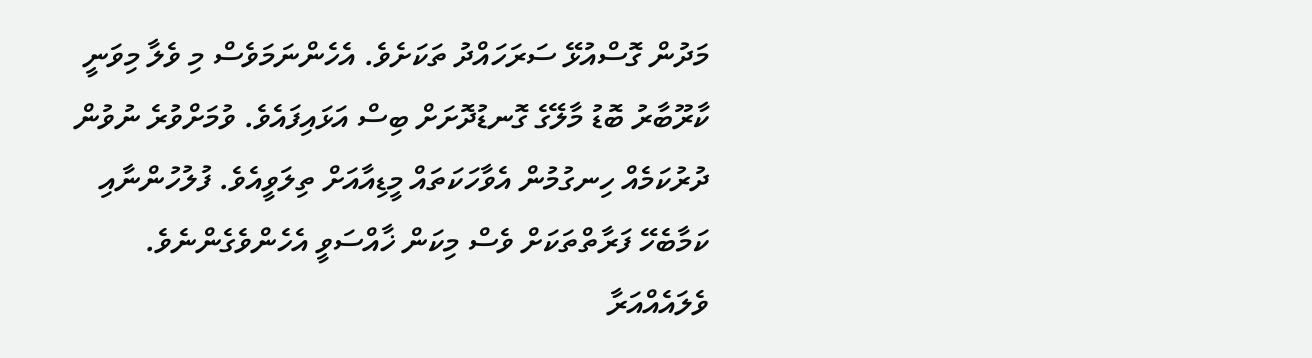މަދުން ގޮސްއުޅޭ ސަރަހައްދު ތަކަށެވެ. އެހެންނަމަވެސް މި ވެލާ މިވަނީ ކާރޫބާރު ބޮޑު މާލޭގެ ގޮނޑުދޮށަށް ބިސް އަޅައިފައެވެ. ވުމަށްވުރެ ނުވުން ދުރުކަމެއް ހިނގުމުން އެވާހަކަތައް މީޑިއާއަށް ތިލަވީއެވެ. ފުލުހުންނާއި ކަމާބެހޭ ފަރާތްތަކަށް ވެސް މިކަން ޚާއްސަވީ އެހެންވެގެންނެވެ. ވެލައެއްއަރާ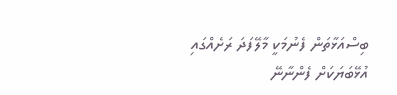ބިސްއަޅާތަން ފެނުމަކީ މާލޭފަދަ ރަށެއްގައި އުޅޭބަޔަކަށް ފެންނާނޭ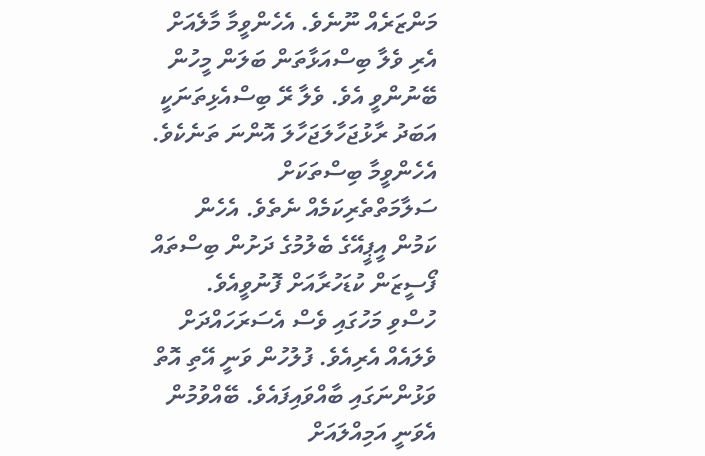މަންޒަރެއް ނޫނެވެ. އެހެންވީމާ މާލެއަށް އެރި ވެލާ ބިސްއަޅާތަން ބަލަން މީހުން ބޭނުންވީ އެވެ. ވެލާ ރޭ ބިސްއެޅިތަނަކީ އަބަދު ރާޅުޖަހާލަޖަހާލަ އޮންނަ ތަނެކެވެ. އެހެންވީމާ ބިސްތަކަށް ސަލާމަތްތެރިކަމެއް ނެތެވެ. އެހެން ކަމުން އީޕީއޭގެ ބެލުމުގެ ދަށުން ބިސްތައް ފޯސީޒަން ކުޑަހުރާއަށް ފޮނުވީއެވެ.
ހުސްވި މަހުގައި ވެސް އެސަރަހައްދަށް ވެލައެއް އެރިއެވެ. ފުލުހުން ވަނީ އޭތި އޮތް ވަޅުންނަގައި ބާއްވައިފައެވެ. ބޭއްވުމުން އެވަނީ އަމިއްލައަށް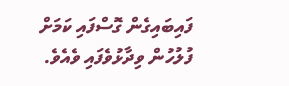ފައިބައިގެން ގޮސްފައި ކަމަށް ފުލުހުން ވިދާޅުވެފައި ވެއެވެ.